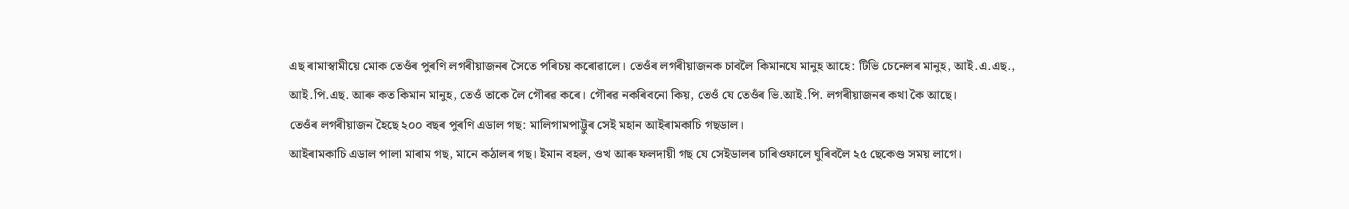এছ ৰামাস্বামীয়ে মোক তেওঁৰ পুৰণি লগৰীয়াজনৰ সৈতে পৰিচয় কৰোৱালে। তেওঁৰ লগৰীয়াজনক চাবলৈ কিমানযে মানুহ আহে: টিভি চেনেলৰ মানুহ, আই.এ.এছ., আই.পি.এছ. আৰু কত কিমান মানুহ, তেওঁ তাকে লৈ গৌৰৱ কৰে। গৌৰৱ নকৰিবনো কিয়, তেওঁ যে তেওঁৰ ভি.আই.পি. লগৰীয়াজনৰ কথা কৈ আছে।
তেওঁৰ লগৰীয়াজন হৈছে ২০০ বছৰ পুৰণি এডাল গছ: মালিগামপাট্টুৰ সেই মহান আইৰামকাচি গছডাল।
আইৰামকাচি এডাল পালা মাৰাম গছ, মানে কঠালৰ গছ। ইমান বহল, ওখ আৰু ফলদায়ী গছ যে সেইডালৰ চাৰিওফালে ঘুৰিবলৈ ২৫ ছেকেণ্ড সময় লাগে।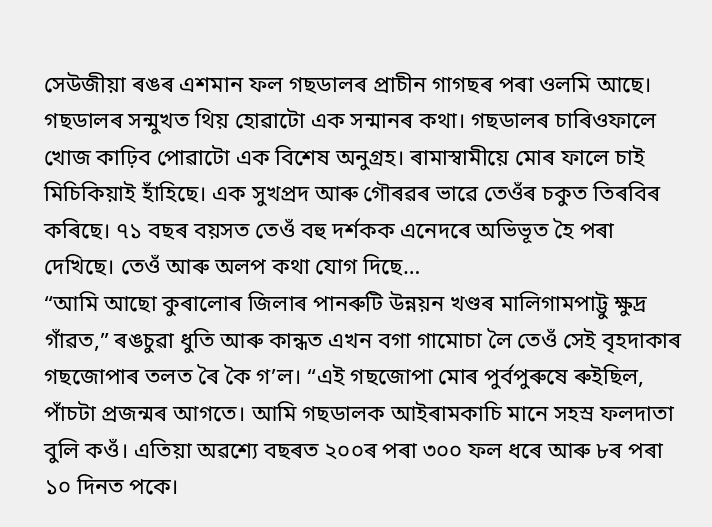সেউজীয়া ৰঙৰ এশমান ফল গছডালৰ প্ৰাচীন গাগছৰ পৰা ওলমি আছে। গছডালৰ সন্মুখত থিয় হোৱাটো এক সন্মানৰ কথা। গছডালৰ চাৰিওফালে খোজ কাঢ়িব পোৱাটো এক বিশেষ অনুগ্ৰহ। ৰামাস্বামীয়ে মোৰ ফালে চাই মিচিকিয়াই হাঁহিছে। এক সুখপ্ৰদ আৰু গৌৰৱৰ ভাৱে তেওঁৰ চকুত তিৰবিৰ কৰিছে। ৭১ বছৰ বয়সত তেওঁ বহু দৰ্শকক এনেদৰে অভিভূত হৈ পৰা দেখিছে। তেওঁ আৰু অলপ কথা যোগ দিছে…
“আমি আছো কুৰালোৰ জিলাৰ পানৰুটি উন্নয়ন খণ্ডৰ মালিগামপাট্টু ক্ষুদ্ৰ গাঁৱত,” ৰঙচুৱা ধুতি আৰু কান্ধত এখন বগা গামোচা লৈ তেওঁ সেই বৃহদাকাৰ গছজোপাৰ তলত ৰৈ কৈ গ’ল। “এই গছজোপা মোৰ পুৰ্বপুৰুষে ৰুইছিল, পাঁচটা প্ৰজন্মৰ আগতে। আমি গছডালক আইৰামকাচি মানে সহস্ৰ ফলদাতা বুলি কওঁ। এতিয়া অৱশ্যে বছৰত ২০০ৰ পৰা ৩০০ ফল ধৰে আৰু ৮ৰ পৰা ১০ দিনত পকে।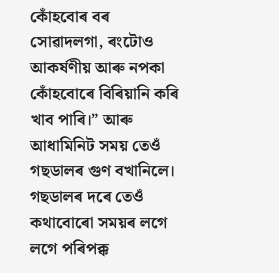কোঁহবোৰ বৰ সোৱাদলগা, ৰংটোও আকৰ্ষণীয় আৰু নপকা কোঁহবোৰে বিৰিয়ানি কৰি খাব পাৰি।” আৰু আধামিনিট সময় তেওঁ গছডালৰ গুণ বখানিলে। গছডালৰ দৰে তেওঁ কথাবোৰো সময়ৰ লগে লগে পৰিপক্ক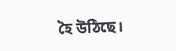হৈ উঠিছে।